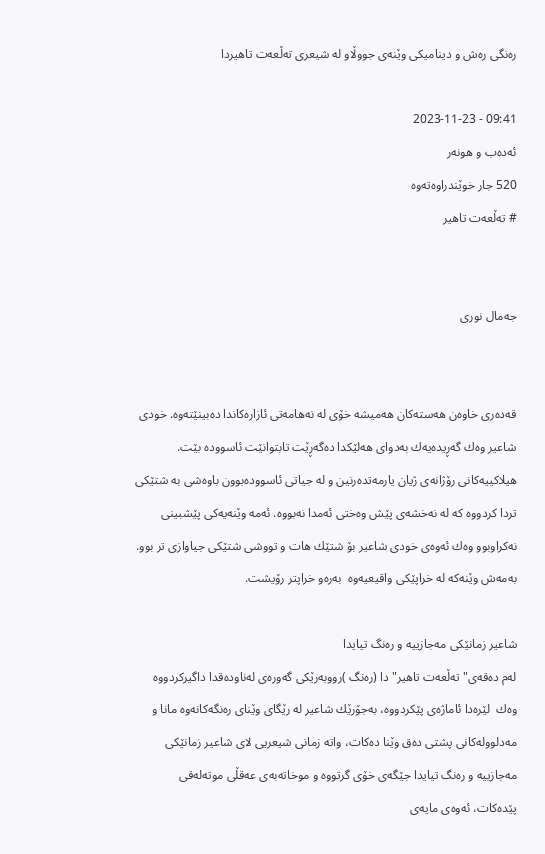ره‌نگی ره‌ش و دینامیكی وێنه‌ی جووڵاو له‌ شیعری ته‌ڵعه‌ت تاهیردا

09:41 - 2023-11-23
ئەدەب و هونەر
520 جار خوێندراوەتەوە
# ته‌ڵعه‌ت تاهیر


جه‌مال نوری


قه‌ده‌ری خاوه‌ن هه‌سته‌كان هه‌میشه‌ خۆی له‌ نه‌هامه‌تی ئازاره‌كاندا ده‌بینێته‌وه‌. خودی شاعیر وه‌ك گه‌ڕیده‌یه‌ك به‌دوای هه‌لێكدا ده‌گه‌ڕێت تابتوانێت ئاسووده‌ بێت. هیلاكییه‌كانی رۆژانه‌ی ژیان یارمه‌تده‌رنین و له‌ جیاتی ئاسووده‌بوون باوه‌شی به‌ شتێكی تردا كردووه‌ كه‌ له‌ نه‌خشه‌ی پێش وه‌ختی ئه‌مدا نه‌بووه‌. ئه‌مه‌ وێنه‌یه‌كی پێشبینی نه‌كراوبوو وه‌ك ئه‌وه‌ی خودی شاعیر بۆ شتێك هات و تووشی شتێكی جیاوازی تر بوو. به‌مه‌ش وێنه‌كه‌ له‌ خراپێكی واقیعیه‌وه‌  به‌ره‌و خراپتر رۆیشت.

شاعیر زمانێكی مه‌جازییه‌ و ره‌نگ تیایدا
له‌م ده‌قه‌ی"ته‌ڵعه‌ت تاهیر"دا (ره‌نگ )رووبه‌رێكی گه‌وره‌ی له‌ناوده‌قدا داگیركردووه‌ وه‌ك  لێره‌دا ئاماژه‌ی پێكردووه‌، به‌جۆرێك شاعیر له‌ رێگای وێنای ره‌نگه‌كانه‌وه‌ مانا و  مه‌دلووله‌كانی پشتی ده‌ق وێنا ده‌كات، واته‌ زمانی شیعریی لای شاعیر زمانێكی مه‌جازییه‌ و ره‌نگ تیایدا جێگه‌ی خۆی گرتووه‌ و موخاته‌به‌ی عه‌قڵی موته‌له‌قی پێده‌كات، ئه‌وه‌ی مایه‌ی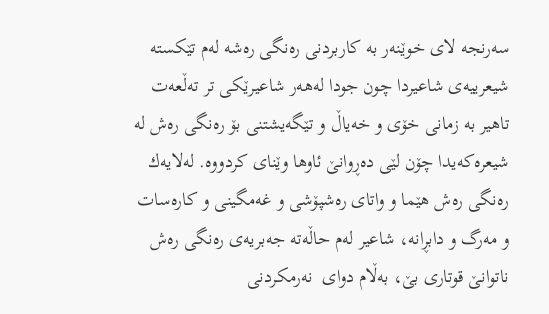سه‌رنجه‌ لای خوێنه‌ر به‌ كاربردنی ره‌نگی ره‌شه‌ له‌م تێكسته‌ شیعرییه‌ی شاعیردا چون جودا له‌هه‌ر شاعیرێكی تر ته‌ڵعه‌ت تاهیر به‌ زمانی خۆی و خه‌یاڵ و تێگه‌یشتنی بۆ ره‌نگی ره‌ش له‌ شیعره‌كه‌یدا چۆن لێی ده‌ڕوانێ ئاوها وێنای كردووه‌. له‌لایه‌ك ره‌نگی ره‌ش هێما و واتای ره‌شپۆشی و غه‌مگینی و كاره‌سات و مه‌رگ و دابڕانه‌، شاعیر له‌م حاڵه‌ته‌ جه‌بریه‌ی ره‌نگی ره‌ش ناتوانێ قوتاری بێ، به‌ڵام دوای  نه‌رمكردنی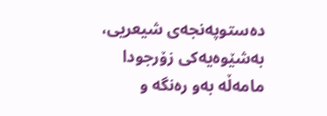ده‌ستوپه‌نجه‌ی شیعریی، به‌شێوه‌یه‌كی زۆرجودا مامه‌ڵه‌ به‌و ره‌نگه‌ و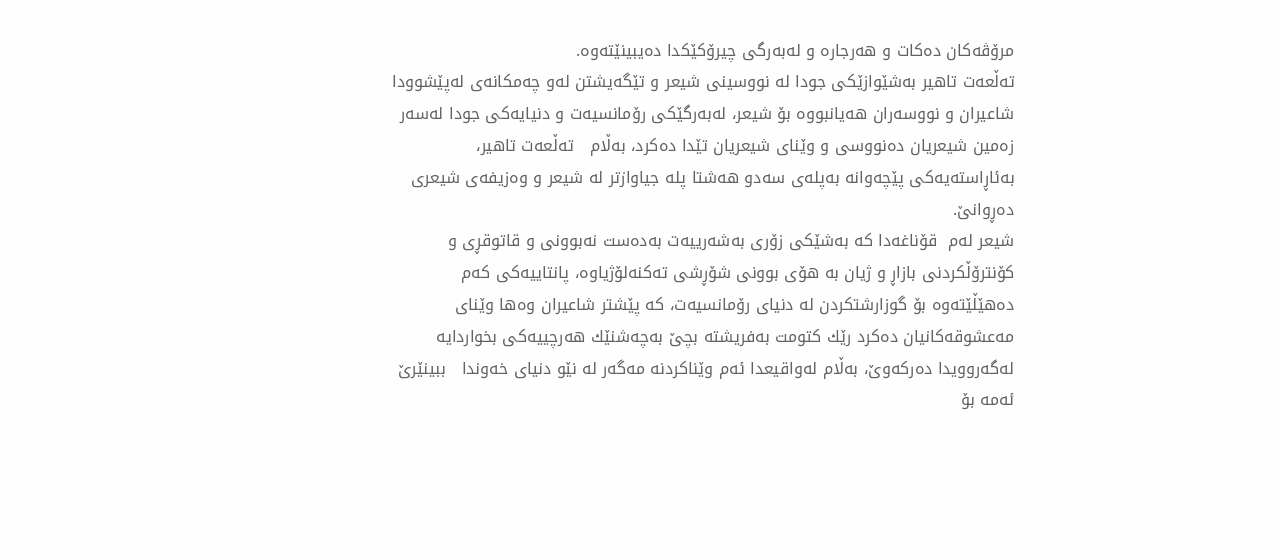مرۆڤه‌كان ده‌كات و هه‌رجاره‌ و له‌به‌رگی چیرۆكێكدا ده‌یبینێته‌وه‌.
ته‌ڵعه‌ت تاهیر به‌شێوازێكی جودا له‌ نووسینی شیعر و تێگه‌یشتن له‌و چه‌مكانه‌ی له‌پێشوودا شاعیران و نووسه‌ران هه‌یانبووه‌ بۆ شیعر، له‌به‌رگێكی رۆمانسیه‌ت و دنیایه‌كی جودا له‌سه‌ر زه‌مین شیعریان ده‌نووسی و وێنای شیعریان تێدا ده‌كرد، به‌ڵام   ته‌ڵعه‌ت تاهیر، به‌ئاڕاسته‌یه‌كی پێچه‌وانه‌ به‌پله‌ی سه‌دو هه‌شتا پله‌ جیاوازتر له‌ شیعر و وه‌زیفه‌ی شیعری ده‌ڕوانێ.
شیعر له‌م  قۆناغه‌دا كه‌ به‌شێكی زۆری به‌شه‌رییه‌ت به‌ده‌ست نه‌بوونی و قاتوقڕی و    كۆنترۆڵكردنی بازاڕ و ژیان به‌ هۆی بوونی شۆڕشی ته‌كنه‌لۆژیاوه‌، پانتاییه‌كی كه‌م ده‌هێڵێته‌وه‌ بۆ گوزارشتكردن له‌ دنیای رۆمانسیه‌ت، كه‌ پێشتر شاعیران وه‌ها وێنای   مه‌عشوقه‌كانیان ده‌كرد رێك كتومت به‌فریشته‌ بچێ به‌چه‌شنێك هه‌رچییه‌كی بخواردایه‌  له‌گه‌روویدا ده‌ركه‌وێ، به‌ڵام له‌واقیعدا ئه‌م وێناكردنه‌ مه‌گه‌ر له‌ نێو دنیای خه‌وندا   ببینێرێ ئه‌مه‌ بۆ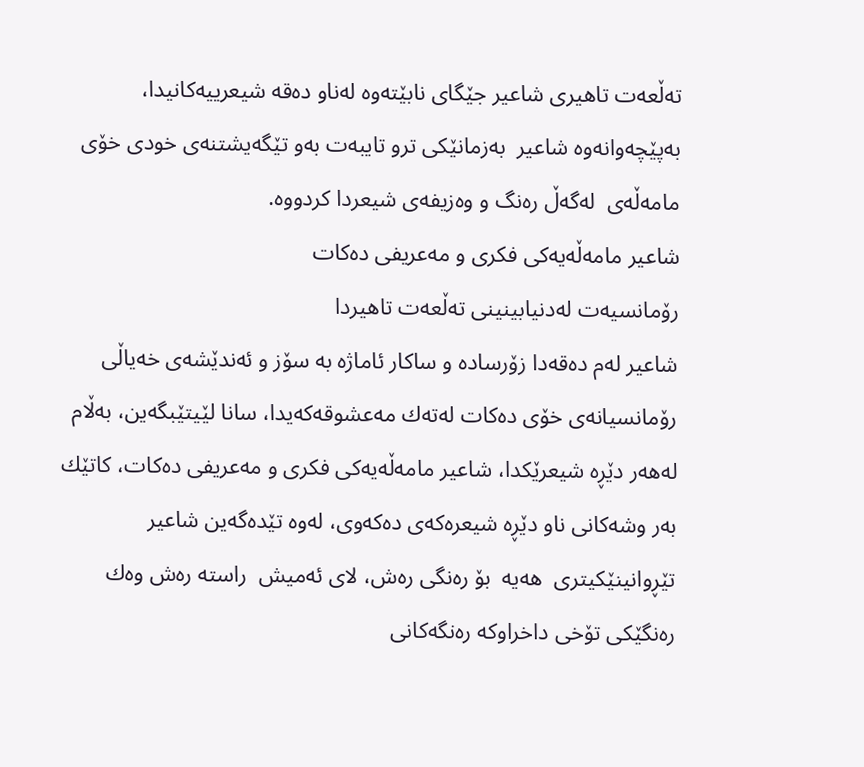ته‌ڵعه‌ت تاهیری شاعیر جێگای نابێته‌وه‌ له‌ناو ده‌قه‌ شیعرییه‌كانیدا، به‌پێچه‌وانه‌وه‌ شاعیر  به‌زمانێكی ترو تایبه‌ت به‌و تێگه‌یشتنه‌ی خودی خۆی مامه‌ڵه‌ی  له‌گه‌ڵ ره‌نگ و وه‌زیفه‌ی شیعردا كردووه‌.
شاعیر مامه‌ڵه‌یه‌كی فكری و مه‌عریفی ده‌كات
رۆمانسیه‌ت له‌دنیابینینی ته‌ڵعه‌ت تاهیردا
شاعیر له‌م ده‌قه‌دا زۆرساده‌ و ساكار ئاماژه‌ به‌ سۆز و ئه‌ندێشه‌ی خه‌یاڵی  رۆمانسیانه‌ی خۆی ده‌كات له‌ته‌ك مه‌عشوقه‌كه‌یدا، سانا لێیتێبگه‌ین، به‌ڵام له‌هه‌ر دێڕه‌ شیعرێكدا، شاعیر مامه‌ڵه‌یه‌كی فكری و مه‌عریفی ده‌كات، كاتێك به‌ر وشه‌كانی ناو دێڕه‌ شیعره‌كه‌ی ده‌كه‌وی، له‌وه‌ تێده‌گه‌ین شاعیر تێڕوانینێكیتری  هه‌یه‌  بۆ ره‌نگی ره‌ش، لای ئه‌میش  راسته‌ ره‌ش وه‌ك ره‌نگێكی تۆخی داخراوكه‌ ره‌نگه‌كانی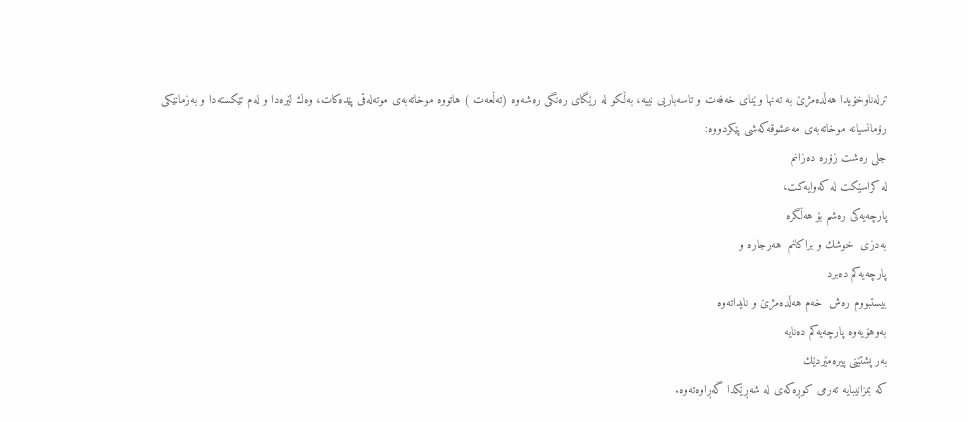ترله‌ناوخۆیدا هه‌ڵده‌مژێ به‌ ته‌نها وێنای خه‌فه‌ت و تاسه‌باریی نییه‌، به‌ڵكو له‌ رێگای ره‌نگی ره‌شه‌وه‌ (ته‌ڵعه‌ت ) هاتووه‌ موخاته‌به‌ی موته‌له‌قی پێده‌كات، وه‌ك لێره‌دا و له‌م تێكسته‌دا و به‌زمانێكی رۆمانسیانه‌ موخاته‌به‌ی مه‌عشوقه‌كه‌شی پێكردووه‌:
جلی ره‌شت زۆره‌ ده‌زانم
له‌ كراسێكت له‌ كه‌وایه‌كت،
پارچه‌یه‌كی ره‌شم بۆ هه‌ڵگره‌
به‌دزی  خوشك و براكانم  هه‌رجاره‌ و
پارچه‌یه‌كم ده‌برد
بیستبووم ره‌ش  خه‌م هه‌ڵده‌مژێ و نایداته‌وه‌
به‌وهۆیه‌وه‌ پارچه‌یه‌كم ده‌نایه‌
به‌ر پشتێنی پیره‌مێردێك
كه‌ بمزانیبایه‌ ته‌رمی كوڕه‌كه‌ی له‌ شه‌ڕێكدا گه‌ڕاوه‌ته‌وه‌.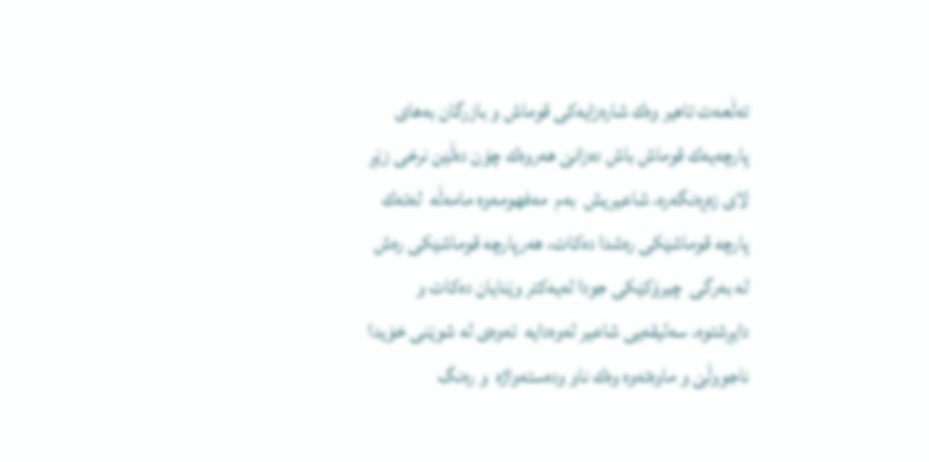تە‌ڵعه‌ت تاهیر وه‌ك شاره‌زایه‌كی قوماش و بازرگان به‌های پارچه‌یه‌ك قوماش باش ده‌زانێ هه‌روه‌ك چۆن ده‌ڵێن نرخی زێڕ لای زه‌ڕه‌نگه‌ره‌، شاعیریش  به‌م  مه‌فهومه‌وه‌ مامه‌ڵه‌  له‌ته‌ك پارچه‌ قوماشێكی ره‌شدا ده‌كات، هه‌رپارچه‌ قوماشێكی ره‌ش له‌ به‌رگی  چیرۆكێكی جودا له‌یه‌كتر وێنایان ده‌كات و دایڕشتوه‌، سه‌لیقه‌یی شاعیر له‌وه‌دایه‌  ئه‌وه‌ی له‌ شوێنی خۆیدا  ناجووڵێ و ماوه‌ته‌وه‌ وه‌ك ناو وده‌سته‌واژه‌  و ره‌نگ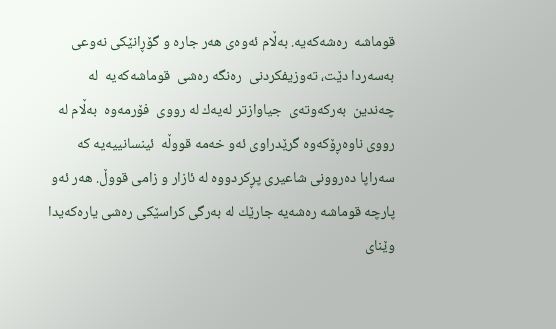قوماشه‌  ره‌شه‌كه‌یه‌. به‌ڵام ئه‌وه‌ی هه‌ر جاره‌ و گۆڕانێكی نه‌وعی به‌سه‌ردا دێت، ته‌وزیفكردنی  ره‌نگه‌ ره‌شی  قوماشه‌كه‌یه‌  له‌ چه‌ندین  به‌ركه‌وته‌ی  جیاوازتر له‌یه‌ك له‌ رووی  فۆرمه‌وه‌  به‌ڵام له‌ رووی ناوه‌ڕۆكه‌وه‌ گرێدراوی ئه‌و خه‌مه‌ قووڵه‌  ئینسانییه‌یه‌ كه‌ سه‌راپا ده‌روونی شاعیری پڕكردووه‌ له‌ ئازار و زامی قووڵ. هه‌ر ئه‌و پارچه‌ قوماشه‌ ره‌شه‌یه‌ جارێك له‌ به‌رگی كراسێكی ره‌شی یاره‌كه‌یدا وێنای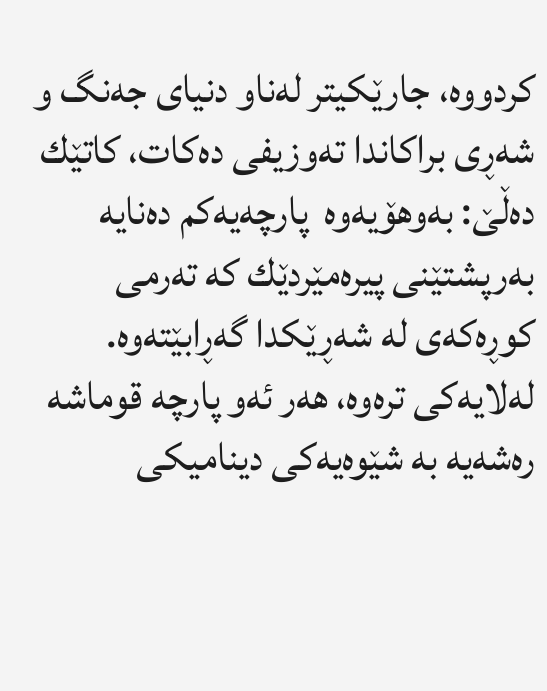كردووه‌، جارێكیتر له‌ناو دنیای جه‌نگ و شه‌ڕی براكاندا ته‌وزیفی ده‌كات، كاتێك ده‌ڵێ: به‌وهۆیه‌وه‌  پارچه‌یه‌كم ده‌نایه‌ به‌رپشتێنی پیره‌مێردێك كه‌ ته‌رمی كوڕه‌كه‌ی له‌ شه‌ڕێكدا گه‌ڕابێته‌وه‌.
له‌لایه‌كی تره‌وه‌، هه‌ر ئه‌و پارچه‌ قوماشه‌ ره‌شه‌یه‌ به‌ شێوه‌یه‌كی دینامیكی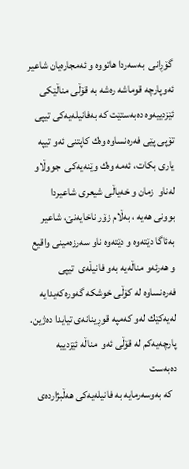گۆڕانی  به‌سه‌ردا هاتووه‌ و ئه‌مجاره‌یان‌ شاعیر ئه‌وپارچه‌ قوماشه‌ ره‌شه‌ به‌ قۆڵی مناڵێكی ئێزدییه‌وه‌ ده‌به‌ستێت كه‌ به‌فانیله‌یه‌كی‌ تیپی تۆپی پێی فه‌ره‌نساوه‌ وه‌ك كاپتنی ئه‌و تیپه‌ یاری بكات، ئه‌مه‌ وه‌ك وێنه‌یه‌كی  جووڵاو له‌ناو  زمان و خه‌یاڵی شیعری شاعیردا  بوونی هه‌یه‌ ، به‌ڵام زۆر ناخایه‌نێ، شاعیر به‌ئاگا دێته‌وه‌ و دێته‌وه‌ ناو سه‌رزه‌مینی واقیع و هه‌رئه‌و مناڵه‌یه‌ به‌و فانیڵه‌ی  تیپی فه‌ره‌نساوه‌ له‌ كۆڵی خوشكه‌ گه‌وره‌كه‌یدایه‌  له‌یه‌كێك له‌و كه‌مپه‌ قوڕینانه‌ی تیایدا ده‌ژین.
پارچه‌یه‌كم له‌ قۆڵی ئه‌و  مناڵه‌ ئێزدییه‌ ده‌به‌ست
  كه‌ به‌وسه‌رمایه‌ به‌ فانیله‌یه‌كی هه‌ڵبژارده‌ی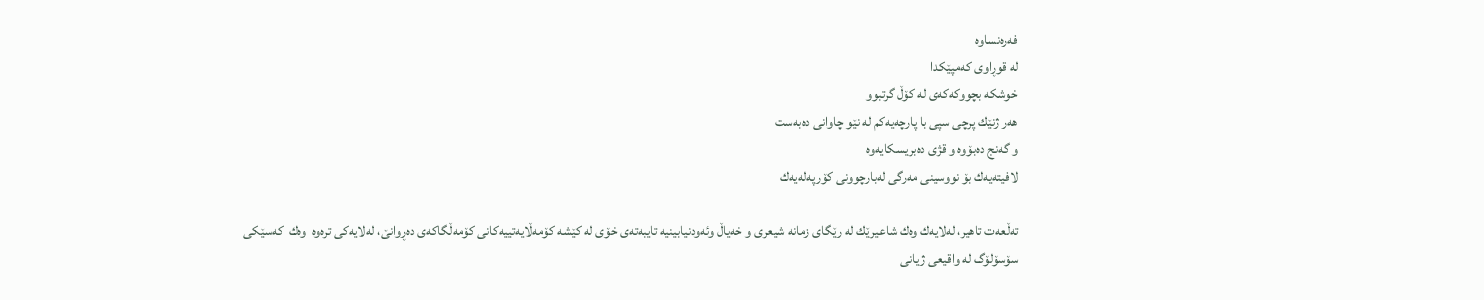فه‌ره‌نساوه‌
له‌ قوڕاوی كه‌مپێكدا
خوشكه‌ بچووكه‌كه‌ی له‌ كۆڵ گرتبوو
هه‌ر ژنێك پرچی سپی با پارچه‌یه‌كم له‌ نێو چاوانی ده‌به‌ست
و گه‌نج ده‌بۆوه‌ و قژی ده‌بریسكایه‌وه‌
لافیته‌یه‌ك بۆ نووسینی مه‌رگی له‌بارچوونی كۆرپه‌له‌یه‌ك

ته‌ڵعه‌ت تاهیر، له‌لایه‌ك وه‌ك شاعیرێك له‌ رێگای زمانه‌ شیعری و خه‌یاڵ وئه‌ودنیابینیه‌ تایبه‌ته‌ی خۆی له‌ كێشه‌ كۆمه‌ڵایه‌تییه‌كانی كۆمه‌ڵگاكه‌ی ده‌ڕوانێ، له‌لایه‌كی تره‌وه‌  وه‌ك  كه‌سێكی سۆسۆلۆگ له‌ واقیعی ژیانی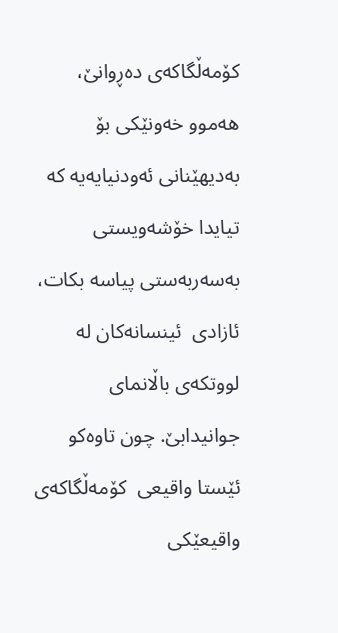كۆمه‌ڵگاكه‌ی ده‌ڕوانێ، هه‌موو خه‌ونێكی بۆ  به‌دیهێنانی ئه‌ودنیایه‌یه‌ كه‌ تیایدا خۆشه‌ویستی به‌سه‌ربه‌ستی پیاسه‌ بكات، ئازادی  ئینسانه‌كان له‌ لووتكه‌ی باڵانمای جوانیدابێ. چون تاوه‌كو ئێستا واقیعی  كۆمه‌ڵگاكه‌ی  واقیعێكی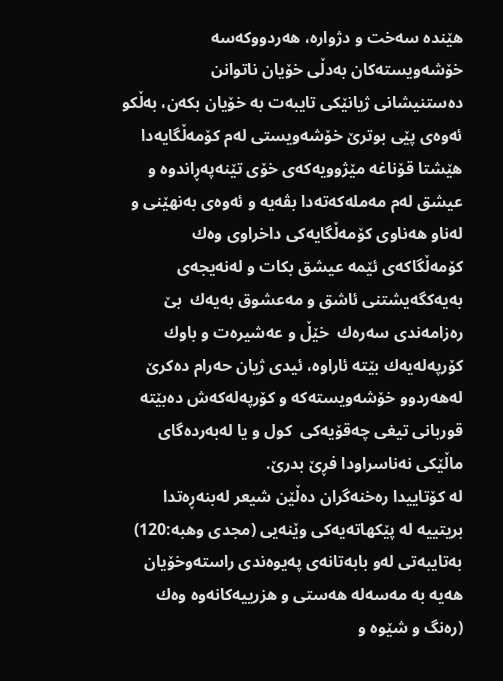هێنده‌ سه‌خت و دژواره‌، هه‌ردووكه‌سه‌ خۆشه‌ویسته‌كان به‌دڵی خۆیان ناتوانن ده‌ستنیشانی ژیانێكی تایبه‌ت به‌ خۆیان بكه‌ن، به‌ڵكو ئه‌وه‌ی پێی بوترێ خۆشه‌ویستی له‌م كۆمه‌ڵگایه‌دا هێشتا قۆناغه‌ مێژوویه‌كه‌ی خۆی تێنه‌په‌ڕاندوه‌ و عیشق له‌م مه‌مله‌كه‌ته‌دا بڤه‌یه‌ و ئه‌وه‌ی به‌نهێنی و له‌ناو هه‌ناوی كۆمه‌ڵگایه‌كی داخراوی وه‌ك كۆمه‌ڵگاكه‌ی ئێمه‌ عیشق بكات و له‌نه‌یجه‌ی به‌یه‌كگه‌یشتنی ئاشق و مه‌عشوق به‌یه‌ك  بێ ره‌زامه‌ندی‌ سه‌ره‌ك  خێڵ و عه‌شیره‌ت و باوك كۆرپه‌له‌یه‌ك بێته‌ ئاراوه‌، ئیدی ژیان حه‌رام ده‌كرێ له‌هه‌ردوو خۆشه‌ویسته‌كه‌ و كۆرپه‌له‌كه‌ش ده‌بێته‌ قوربانی تیغی چه‌قۆیه‌كی  كول و یا له‌به‌رده‌گای ماڵێكی نه‌ناسراودا فڕێ بدرێ.
له‌ كۆتاییدا ره‌خنه‌گران ده‌ڵێن شیعر له‌بنه‌ڕه‌تدا بریتییه‌ له‌ پێكهاته‌یه‌كی وێنه‌یی (مجدی وهبه‌:120) به‌تایبه‌تی له‌و بابه‌تانه‌ی په‌یوه‌ندی راسته‌وخۆیان هه‌یه‌ به‌ مه‌سه‌له‌ هه‌ستی و هزرییه‌كانه‌وه‌ وه‌ك (ره‌نگ و شێوه‌ و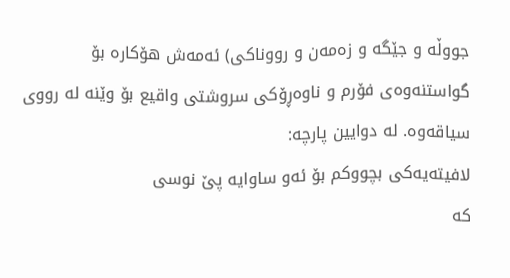جووڵه‌ و جێگه‌ و زه‌مه‌ن و رووناكی) ئه‌مه‌ش هۆكاره‌ بۆ گواستنه‌وه‌ی فۆرم و ناوه‌ڕۆكی سروشتی واقیع بۆ وێنه‌ له‌ رووی سیاقه‌وه‌. له‌ دوایین پارچه‌:
لافیته‌یه‌كی بچووكم بۆ ئه‌و ساوایه‌ پێ نوسی
كه‌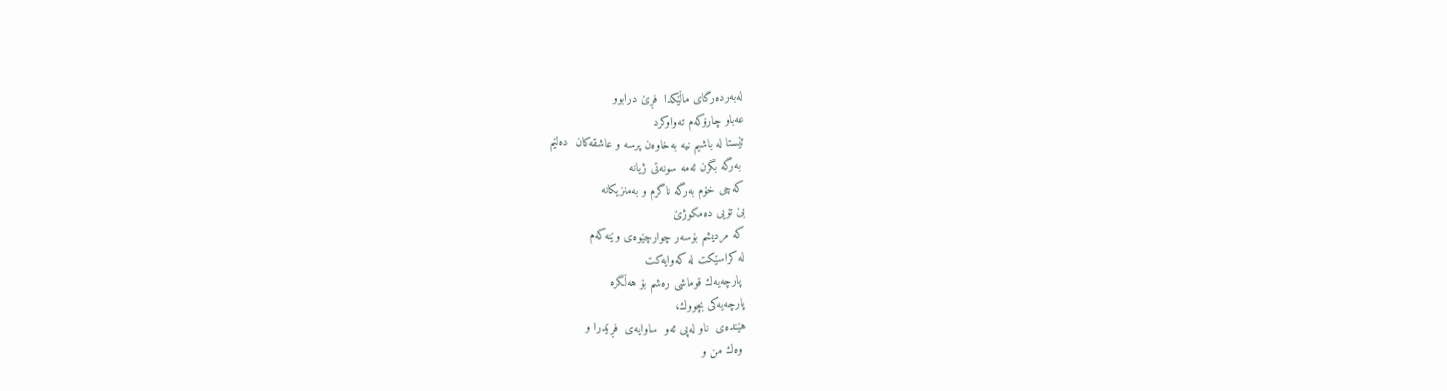له‌به‌رده‌رگای ماڵێكدا  فڕێ درابوو
عه‌باو چارۆكه‌م ته‌واوكرد
ئێستا له‌ باشیم نیه‌ به‌خاوه‌ن پرسه‌ و عاشقه‌كان  ده‌لێم
 به‌رگه‌ بگرن ئه‌مه‌ سونه‌تی ژیانه‌
كه‌چی خۆم به‌رگه‌ ناگرم و به‌منزیكانه‌
بێ تۆیی ده‌مكوژێ
كه‌ مردیشم بۆسه‌ر چوارچێوه‌ی وێنه‌كه‌م
له‌ كراسێكت له‌ كه‌وایه‌كت
 پارچه‌یه‌ك قوماشی ره‌شم بۆ هه‌ڵگره‌
پارچه‌یه‌كی بچووك،
هێنده‌ی  ناو له‌پی ئه‌و  ساوایه‌ی  فڕێدرا و
 وه‌ك من و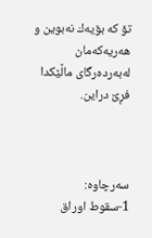تۆ كه‌ بۆیه‌ك نه‌بوین و
هه‌ریه‌كه‌مان له‌به‌رده‌رگای ماڵێكدا فڕێ دراین.



سه‌رچاوه‌:
1-سقوط اوراق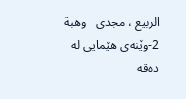الربیع ، مجدی   وهبة‌
2-وێنه‌ی هێمایی له‌ ده‌قه‌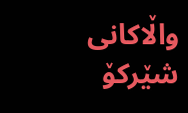واڵاكانی شێركۆ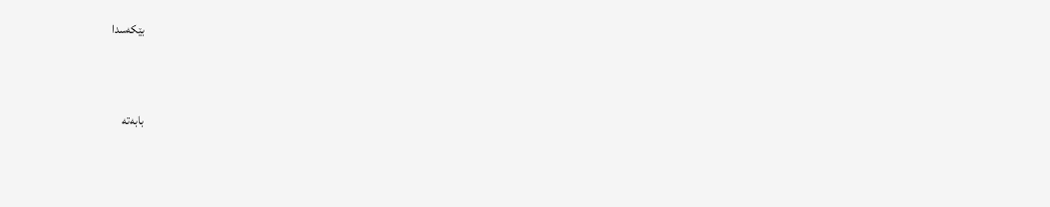بێكه‌سدا


بابەتە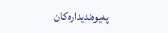پەیوەندیدارەکان